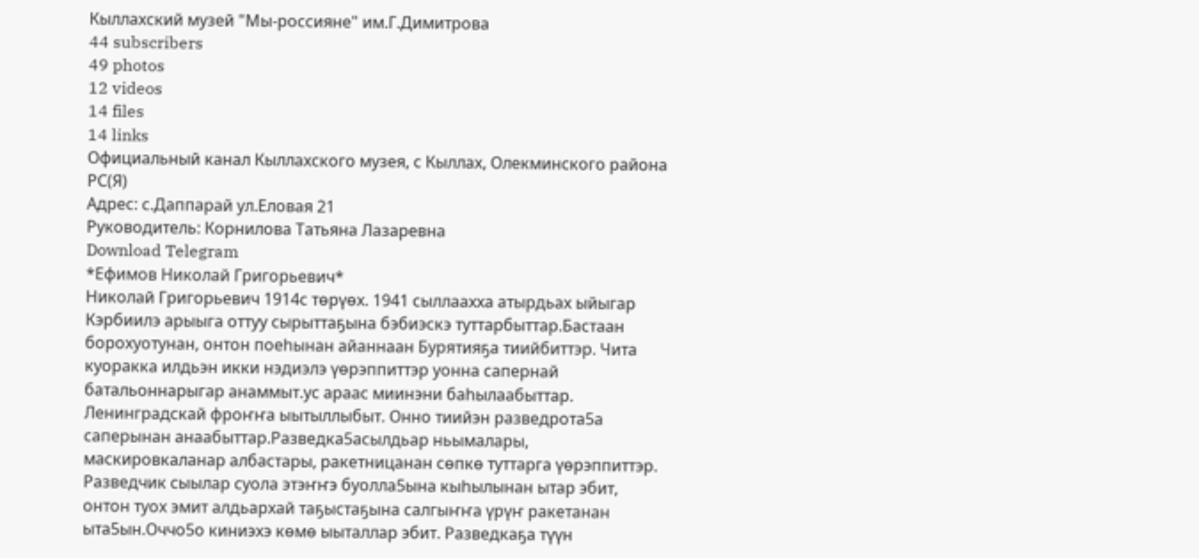Кыллахский музей "Мы-россияне" им.Г.Димитрова
44 subscribers
49 photos
12 videos
14 files
14 links
Официальный канал Кыллахского музея, с Кыллах, Олекминского района РС(Я)
Адрес: с.Даппарай ул.Еловая 21
Руководитель: Корнилова Татьяна Лазаревна
Download Telegram
*Ефимов Николай Григорьевич*
Николай Григорьевич 1914с төрүөх. 1941 сыллаахха атырдьах ыйыгар Кэрбиилэ арыыга оттуу сырыттаҕына бэбиэскэ туттарбыттар.Бастаан борохуотунан, онтон поеһынан айаннаан Бурятияҕа тиийбиттэр. Чита куоракка илдьэн икки нэдиэлэ үөрэппиттэр уонна сапернай батальоннарыгар анаммыт.ус араас миинэни баһылаабыттар. Ленинградскай фроҥҥа ыытыллыбыт. Онно тиийэн разведрота5а саперынан анаабыттар.Разведка5асылдьар ньымалары, маскировкаланар албастары, ракетницанан сөпкө туттарга үөрэппиттэр. Разведчик сыылар суола этэҥҥэ буолла5ына кыһылынан ытар эбит, онтон туох эмит алдьархай таҕыстаҕына салгыҥҥа үрүҥ ракетанан ыта5ын.Оччо5о киниэхэ көмө ыыталлар эбит. Разведкаҕа түүн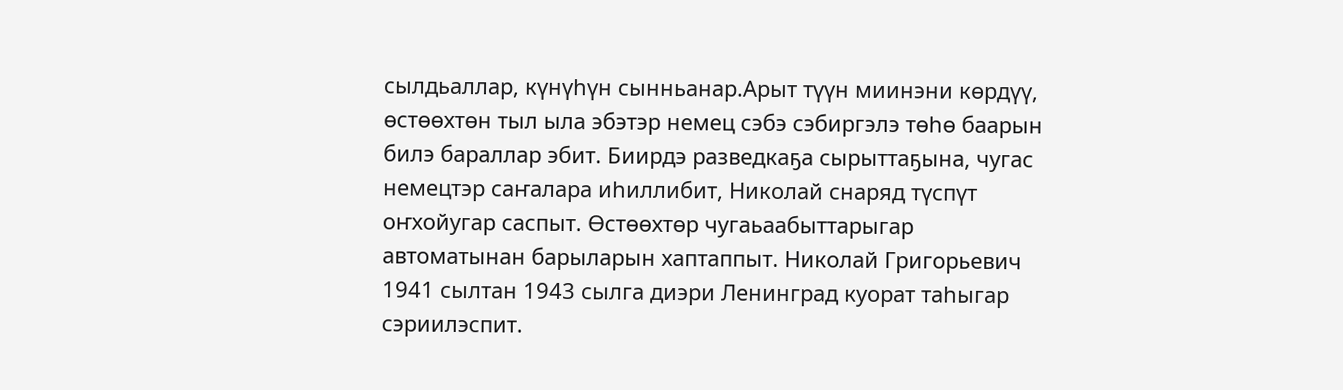сылдьаллар, күнүһүн сынньанар.Арыт түүн миинэни көрдүү, өстөөхтөн тыл ыла эбэтэр немец сэбэ сэбиргэлэ төһө баарын билэ бараллар эбит. Биирдэ разведкаҕа сырыттаҕына, чугас немецтэр саҥалара иһиллибит, Николай снаряд түспүт оҥхойугар саспыт. Өстөөхтөр чугаьаабыттарыгар автоматынан барыларын хаптаппыт. Николай Григорьевич 1941 сылтан 1943 сылга диэри Ленинград куорат таһыгар сэриилэспит.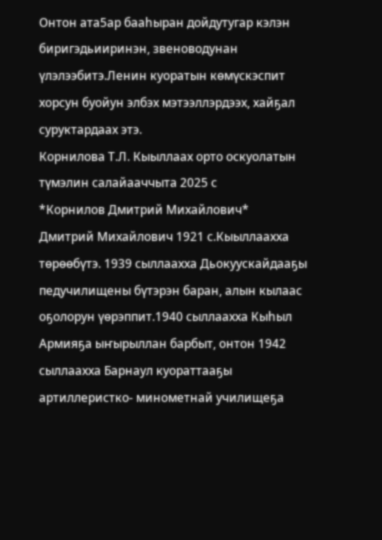Онтон ата5ар бааһыран дойдутугар кэлэн биригэдьииринэн, звеноводунан үлэлээбитэ.Ленин куоратын көмүскэспит хорсун буойун элбэх мэтээллэрдээх, хайҕал суруктардаах этэ.
Корнилова Т.Л. Кыыллаах орто оскуолатын түмэлин салайааччыта 2025 с
*Корнилов Дмитрий Михайлович*
Дмитрий Михайлович 1921 с.Кыыллаахха төрөөбүтэ. 1939 сыллаахха Дьокуускайдааҕы педучилищены бүтэрэн баран, алын кылаас оҕолорун үөрэппит.1940 сыллаахха Кыһыл Армияҕа ыҥырыллан барбыт, онтон 1942 сыллаахха Барнаул куораттааҕы артиллеристко- минометнай училищеҕа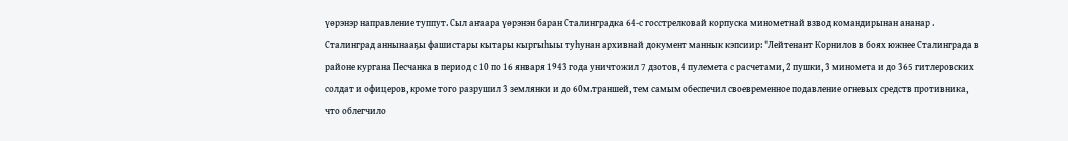үөрэнэр направление туппут. Сыл аҥаара үөрэнэн баран Сталинградка 64-с госстрелковай корпуска минометнай взвод командирынан ананар . Сталинград аннынааҕы фашистары кытары кыргыһыы туһунан архивнай документ маннык кэпсиир: "Лейтенант Корнилов в боях южнее Сталинграда в районе кургана Песчанка в период с 10 по 16 января 1943 года уничтожил 7 дзотов, 4 пулемета с расчетами, 2 пушки, 3 миномета и до 365 гитлеровских солдат и офицеров, кроме того разрушил 3 землянки и до 60м.траншей, тем самым обеспечил своевременное подавление огневых средств противника, что облегчило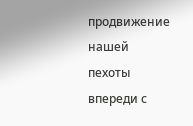продвижение нашей пехоты впереди с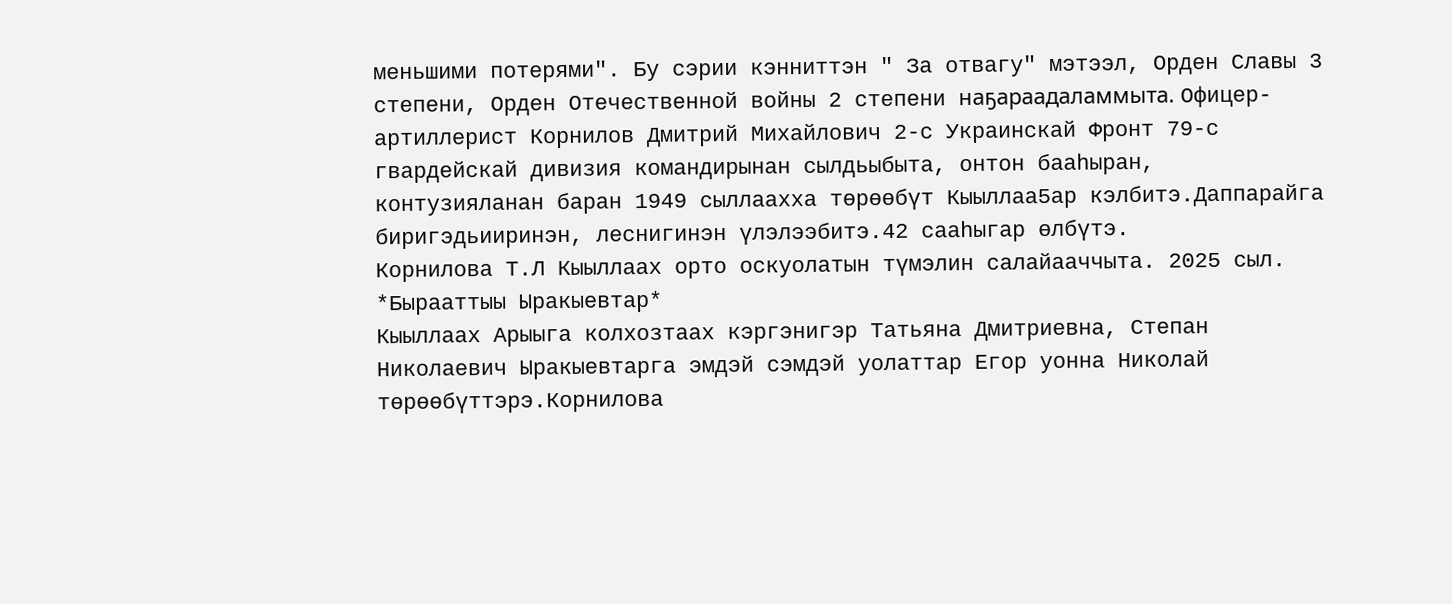меньшими потерями". Бу сэрии кэнниттэн " За отвагу" мэтээл, Орден Славы 3 степени, Орден Отечественной войны 2 степени наҕараадаламмыта. Офицер- артиллерист Корнилов Дмитрий Михайлович 2-с Украинскай Фронт 79-с гвардейскай дивизия командирынан сылдьыбыта, онтон бааһыран, контузияланан баран 1949 сыллаахха төрөөбүт Кыыллаа5ар кэлбитэ.Даппарайга биригэдьииринэн, леснигинэн үлэлээбитэ.42 сааһыгар өлбүтэ.
Корнилова Т.Л Кыыллаах орто оскуолатын түмэлин салайааччыта. 2025 сыл.
*Бырааттыы Ыракыевтар*
Кыыллаах Арыыга колхозтаах кэргэнигэр Татьяна Дмитриевна, Степан Николаевич Ыракыевтарга эмдэй сэмдэй уолаттар Егор уонна Николай төрөөбүттэрэ.Корнилова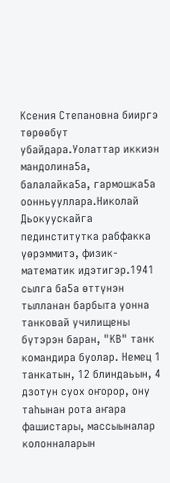Ксения Степановна бииргэ төрөөбүт убайдара.Уолаттар иккиэн мандолина5а, балалайка5а, гармошка5а оонньууллара.Николай Дьокуускайга пединститутка рабфакка үөрэммитэ, физик- математик идэтигэр.1941 сылга ба5а өттүнэн тылланан барбыта уонна танковай училищены бүтэрэн баран, "КВ" танк командира буолар. Немец 1 танкатын, 12 блиндаьын, 4 дзотун суох оҥорор, ону таһынан рота аҥара фашистары, массыыналар колонналарын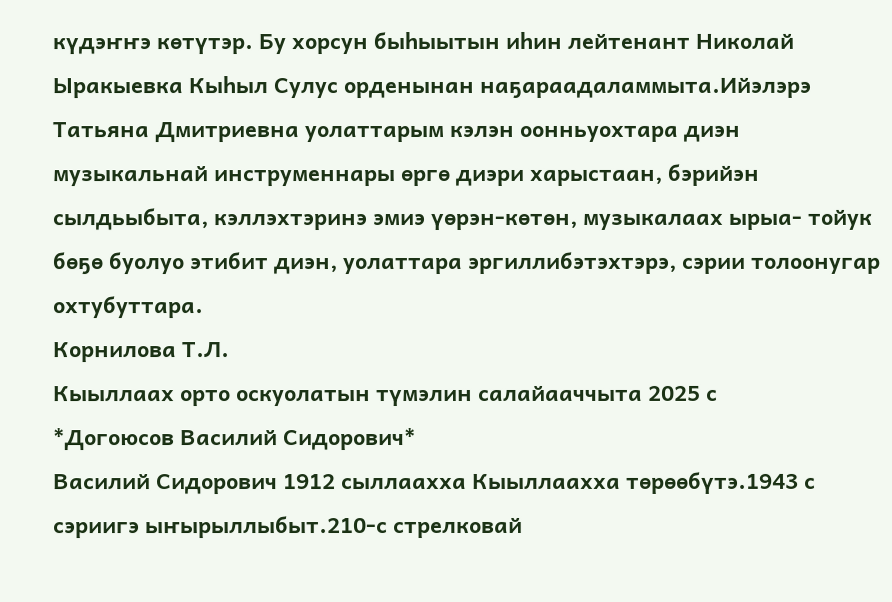күдэҥҥэ көтүтэр. Бу хорсун быһыытын иһин лейтенант Николай Ыракыевка Кыһыл Сулус орденынан наҕараадаламмыта.Ийэлэрэ Татьяна Дмитриевна уолаттарым кэлэн оонньуохтара диэн музыкальнай инструменнары өргө диэри харыстаан, бэрийэн сылдьыбыта, кэллэхтэринэ эмиэ үөрэн-көтөн, музыкалаах ырыа- тойук бөҕө буолуо этибит диэн, уолаттара эргиллибэтэхтэрэ, сэрии толоонугар охтубуттара.
Корнилова Т.Л.
Кыыллаах орто оскуолатын түмэлин салайааччыта 2025 с
*Догоюсов Василий Сидорович*
Василий Сидорович 1912 сыллаахха Кыыллаахха төрөөбүтэ.1943 с сэриигэ ыҥырыллыбыт.210-с стрелковай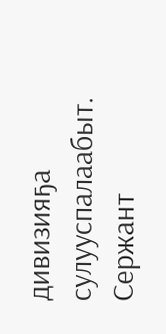дивизияҕа сулууспалаабыт. Сержант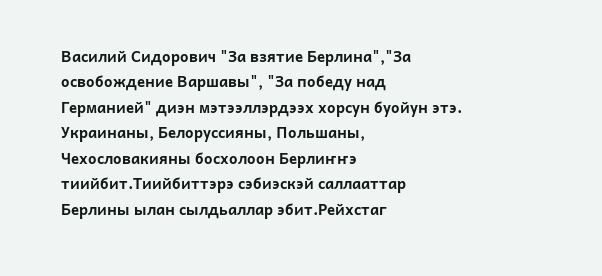Василий Сидорович "За взятие Берлина","За освобождение Варшавы", "За победу над Германией" диэн мэтээллэрдээх хорсун буойун этэ. Украинаны, Белоруссияны, Польшаны, Чехословакияны босхолоон Берлиҥҥэ тиийбит.Тиийбиттэрэ сэбиэскэй саллааттар Берлины ылан сылдьаллар эбит.Рейхстаг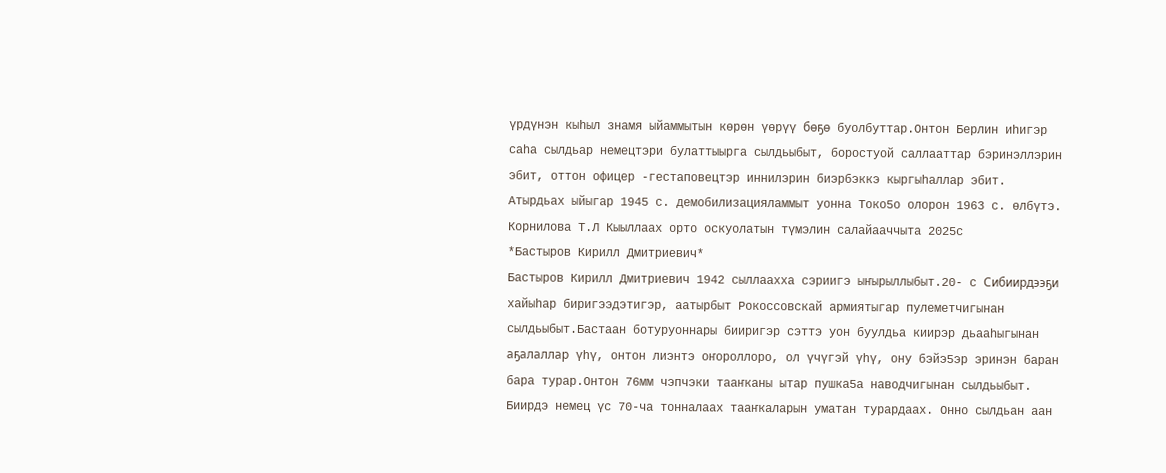үрдүнэн кыһыл знамя ыйаммытын көрөн үөрүү бөҕө буолбуттар.Онтон Берлин иһигэр саһа сылдьар немецтэри булаттыырга сылдьыбыт, боростуой саллааттар бэринэллэрин эбит, оттон офицер -гестаповецтэр иннилэрин биэрбэккэ кыргыһаллар эбит. Атырдьах ыйыгар 1945 с. демобилизацияламмыт уонна Токо5о олорон 1963 с. өлбүтэ.
Корнилова Т.Л Кыыллаах орто оскуолатын түмэлин салайааччыта 2025с
*Бастыров Кирилл Дмитриевич*
Бастыров Кирилл Дмитриевич 1942 сыллаахха сэриигэ ыҥырыллыбыт.20- с Сибиирдээҕи хайыһар биригээдэтигэр, аатырбыт Рокоссовскай армиятыгар пулеметчигынан сылдьыбыт.Бастаан ботуруоннары бииригэр сэттэ уон буулдьа киирэр дьааһыгынан аҕалаллар үһү, онтон лиэнтэ оҥороллоро, ол үчүгэй үһү, ону бэйэ5эр эринэн баран бара турар.Онтон 76мм чэпчэки тааҥканы ытар пушка5а наводчигынан сылдьыбыт. Биирдэ немец үс 70-ча тонналаах тааҥкаларын уматан турардаах. Онно сылдьан аан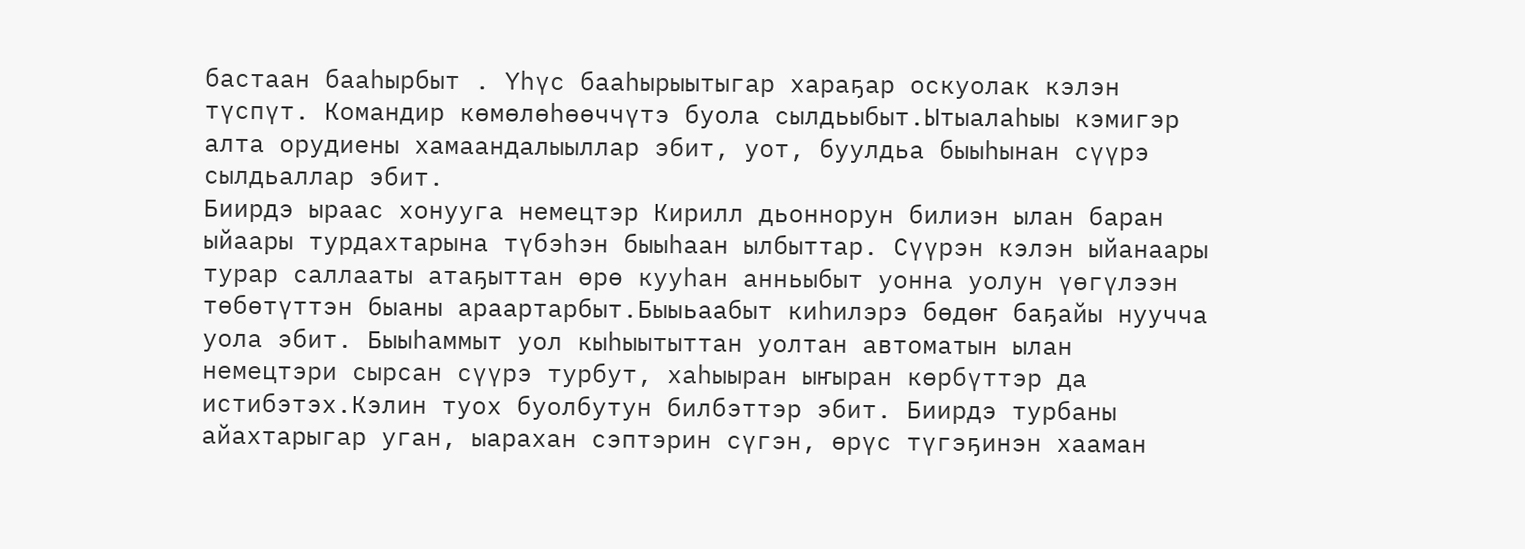бастаан бааһырбыт . Үһүс бааһырыытыгар хараҕар оскуолак кэлэн түспүт. Командир көмөлөһөөччүтэ буола сылдьыбыт.Ытыалаһыы кэмигэр алта орудиены хамаандалыыллар эбит, уот, буулдьа быыһынан сүүрэ сылдьаллар эбит.
Биирдэ ыраас хонууга немецтэр Кирилл дьоннорун билиэн ылан баран ыйаары турдахтарына түбэһэн быыһаан ылбыттар. Сүүрэн кэлэн ыйанаары турар саллааты атаҕыттан өрө кууһан анньыбыт уонна уолун үөгүлээн төбөтүттэн быаны араартарбыт.Быыьаабыт киһилэрэ бөдөҥ баҕайы нуучча уола эбит. Быыһаммыт уол кыһыытыттан уолтан автоматын ылан немецтэри сырсан сүүрэ турбут, хаһыыран ыҥыран көрбүттэр да истибэтэх.Кэлин туох буолбутун билбэттэр эбит. Биирдэ турбаны айахтарыгар уган, ыарахан сэптэрин сүгэн, өрүс түгэҕинэн хааман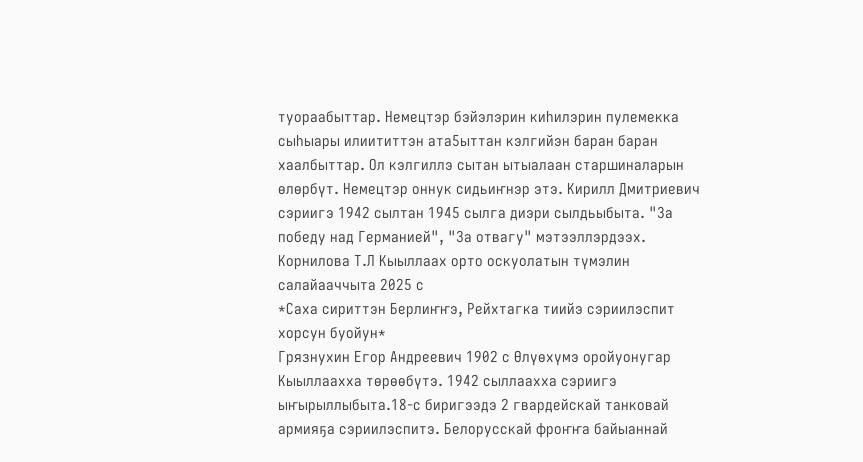туораабыттар. Немецтэр бэйэлэрин киһилэрин пулемекка сыһыары илиититтэн ата5ыттан кэлгийэн баран баран хаалбыттар. Ол кэлгиллэ сытан ытыалаан старшиналарын өлөрбүт. Немецтэр оннук сидьиҥнэр этэ. Кирилл Дмитриевич сэриигэ 1942 сылтан 1945 сылга диэри сылдьыбыта. "За победу над Германией", "За отвагу" мэтээллэрдээх.
Корнилова Т.Л Кыыллаах орто оскуолатын түмэлин салайааччыта 2025 с
*Саха сириттэн Берлиҥҥэ, Рейхтагка тиийэ сэриилэспит хорсун буойун*
Грязнухин Егор Андреевич 1902 с Өлүөхүмэ оройуонугар Кыыллаахха төрөөбүтэ. 1942 сыллаахха сэриигэ ыҥырыллыбыта.18-с биригээдэ 2 гвардейскай танковай армияҕа сэриилэспитэ. Белорусскай фроҥҥа байыаннай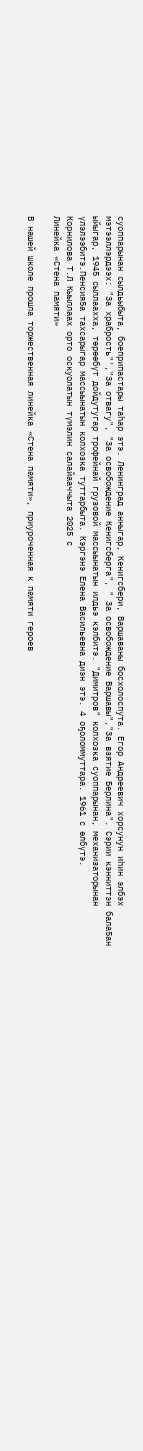суоппарынан сылдьыбыта, боеприпастары таһар этэ. Ленинград анныгар, Кенигсбери, Варшаваны босхолоспута. Егор Андреевич хорсунун иһин элбэх мэтээллэрдээх: "За храбрость"',"За отвагу", "За освобождение Кенигсберга", " За освобождение Варшавы","За взятие Берлина". Сэрии кэнниттэн бала5ан ыйыгар, 1945 сыллаахха, төрөөбүт дойдутугар трофейнай грузовой массыынатын илдьэ кэлбитэ. "Димитров" колхозка суоппарынан, механизаторынан үлэлээбитэ.Пенсия5а тахсарыгар массыынатын колхозка туттарбыта. Кэргэнэ Елена Васильевна диэн этэ. 4 оҕоломмуттара. 1961 с өлбүтэ.
Корнилова Т.Л Кыыллаах орто оскуолатын түмэлин салайааччыта 2025 с
Линейка «Стена памяти»

В нашей школе прошла торжественная линейка «Стена памяти», приуроченная к памяти героев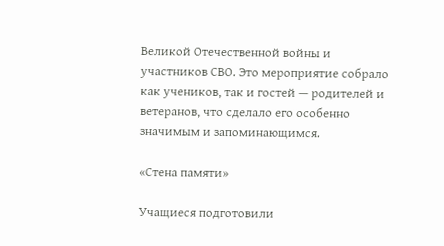Великой Отечественной войны и участников СВО. Это мероприятие собрало как учеников, так и гостей — родителей и ветеранов, что сделало его особенно значимым и запоминающимся.

«Стена памяти»

Учащиеся подготовили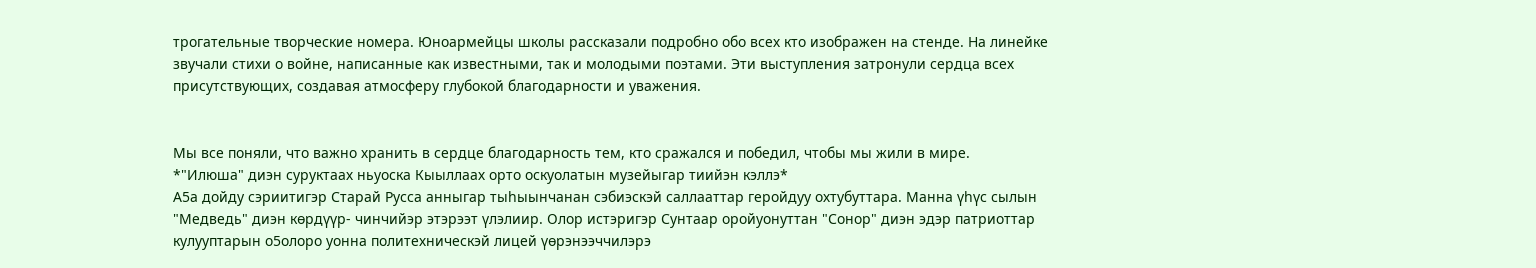трогательные творческие номера. Юноармейцы школы рассказали подробно обо всех кто изображен на стенде. На линейке звучали стихи о войне, написанные как известными, так и молодыми поэтами. Эти выступления затронули сердца всех присутствующих, создавая атмосферу глубокой благодарности и уважения.


Мы все поняли, что важно хранить в сердце благодарность тем, кто сражался и победил, чтобы мы жили в мире.
*"Илюша" диэн суруктаах ньуоска Кыыллаах орто оскуолатын музейыгар тиийэн кэллэ*
А5а дойду сэриитигэр Старай Русса анныгар тыһыынчанан сэбиэскэй саллааттар геройдуу охтубуттара. Манна үһүс сылын "Медведь" диэн көрдүүр- чинчийэр этэрээт үлэлиир. Олор истэригэр Сунтаар оройуонуттан "Сонор" диэн эдэр патриоттар кулууптарын о5олоро уонна политехническэй лицей үөрэнээччилэрэ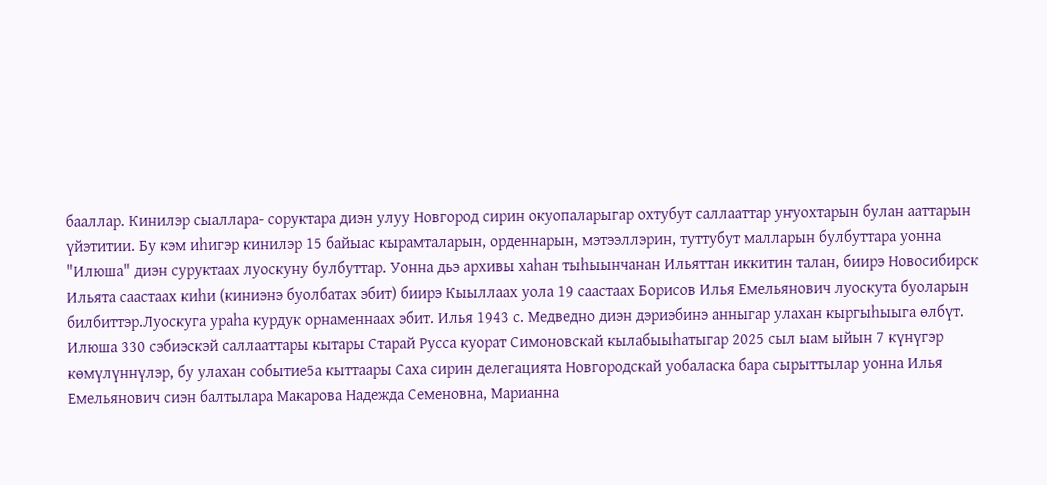бааллар. Кинилэр сыаллара- соруктара диэн улуу Новгород сирин окуопаларыгар охтубут саллааттар уҥуохтарын булан ааттарын үйэтитии. Бу кэм иһигэр кинилэр 15 байыас кырамталарын, орденнарын, мэтээллэрин, туттубут малларын булбуттара уонна "Илюша" диэн суруктаах луоскуну булбуттар. Уонна дьэ архивы хаһан тыһыынчанан Ильяттан иккитин талан, биирэ Новосибирск Ильята саастаах киһи (киниэнэ буолбатах эбит) биирэ Кыыллаах уола 19 саастаах Борисов Илья Емельянович луоскута буоларын билбиттэр.Луоскуга ураһа курдук орнаменнаах эбит. Илья 1943 с. Медведно диэн дэриэбинэ анныгар улахан кыргыһыыга өлбүт. Илюша 330 сэбиэскэй саллааттары кытары Старай Русса куорат Симоновскай кылабыыһатыгар 2025 сыл ыам ыйын 7 күнүгэр көмүлүннүлэр, бу улахан событие5а кыттаары Саха сирин делегацията Новгородскай уобаласка бара сырыттылар уонна Илья Емельянович сиэн балтылара Макарова Надежда Семеновна, Марианна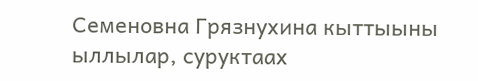Семеновна Грязнухина кыттыыны ыллылар, суруктаах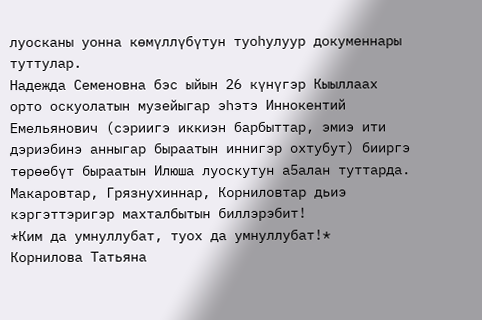луосканы уонна көмүллүбүтун туоһулуур докуменнары туттулар.
Надежда Семеновна бэс ыйын 26 күнүгэр Кыыллаах орто оскуолатын музейыгар эһэтэ Иннокентий Емельянович (сэриигэ иккиэн барбыттар, эмиэ ити дэриэбинэ анныгар быраатын иннигэр охтубут) бииргэ төрөөбүт быраатын Илюша луоскутун а5алан туттарда. Макаровтар, Грязнухиннар, Корниловтар дьиэ кэргэттэригэр махталбытын биллэрэбит!
*Ким да умнуллубат, туох да умнуллубат!*
Корнилова Татьяна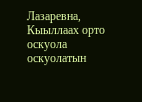Лазаревна, Кыыллаах орто оскуола оскуолатын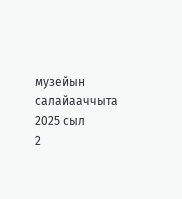музейын салайааччыта
2025 сыл
2